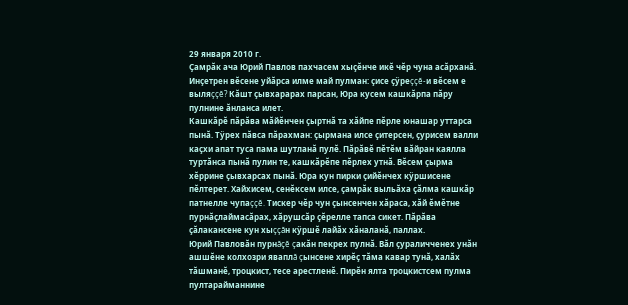29 января 2010 г.
Çамрăк ача Юрий Павлов пахчасем хыçĕнче икĕ чĕр чуна асăрханă. Инçетрен вĕсене уйăрса илме май пулман: çисе çÿреççĕ-и вĕсем е выляççĕ? Кăшт çывхарарах парсан, Юра кусем кашкăрпа пăру пулнине ăнланса илет.
Кашкăрĕ пăрăва мăйĕнчен çыртнă та хăйпе пĕрле юнашар уттарса пынă. Тÿрех пăвса пăрахман: çырмана илсе çитерсен, çурисем валли каçхи апат туса пама шутланă пулĕ. Пăрăвĕ пĕтĕм вăйран каялла туртăнса пынă пулин те, кашкăрĕпе пĕрлех утнă. Вĕсем çырма хĕррине çывхарсах пынă. Юра кун пирки çийĕнчех кÿршисене пĕлтерет. Хайхисем, сенĕксем илсе, çамрăк выльăха çăлма кашкăр патнелле чупаççĕ. Тискер чĕр чун çынсенчен хăраса, хăй ĕмĕтне пурнăçлаймасăрах, хăрушсăр çĕрелле тапса сикет. Пăрăва çăлакансене кун хыççăн кÿршĕ лайăх хăналанă, паллах.
Юрий Павловăн пурнăçĕ çакăн пекрех пулнă. Вăл çураличченех унăн ашшĕне колхозри яваплă çынсене хирĕç тăма кавар тунă, халăх тăшманĕ, троцкист, тесе арестленĕ. Пирĕн ялта троцкистсем пулма пултарайманнине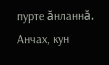пурте ăнланнă. Анчах, кун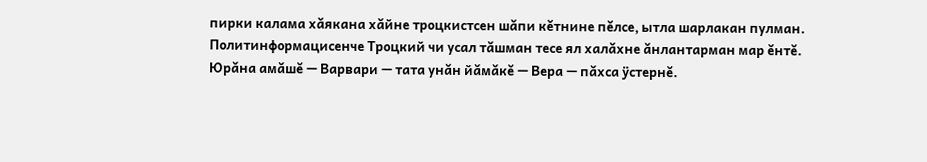пирки калама хăякана хăйне троцкистсен шăпи кĕтнине пĕлсе, ытла шарлакан пулман.
Политинформацисенче Троцкий чи усал тăшман тесе ял халăхне ăнлантарман мар ĕнтĕ.
Юрăна амăшĕ — Варвари — тата унăн йăмăкĕ — Вера — пăхса ÿстернĕ.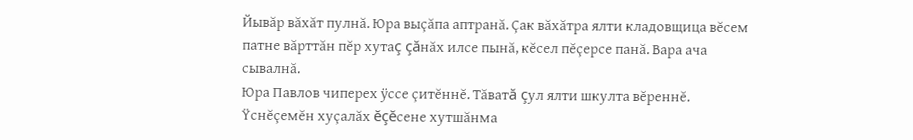Йывăр вăхăт пулнă. Юра выçăпа аптранă. Çак вăхăтра ялти кладовщица вĕсем патне вăрттăн пĕр хутаç çăнăх илсе пынă, кĕсел пĕçерсе панă. Вара ача сывалнă.
Юра Павлов чиперех ÿссе çитĕннĕ. Тăватă çул ялти шкулта вĕреннĕ. Ÿснĕçемĕн хуçалăх ĕçĕсене хутшăнма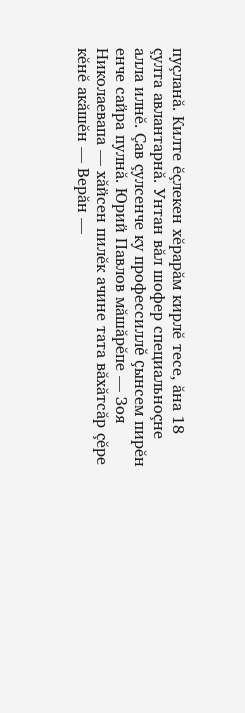пуçланă. Килте ĕçлекен хĕрарăм кирлĕ тесе, ăна 18 çулта авлантарнă. Унтан вăл шофер специальноçне алла илнĕ. Çав çулсенче ку профессиллĕ çынсем пирĕн енче сайра пулнă. Юрий Павлов мăшăрĕпе — Зоя Николаевапа — хăйсен пилĕк ачине тата вăхăтсăр çĕре кĕнĕ акăшĕн — Верăн —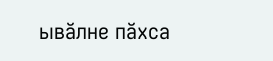ывăлне пăхса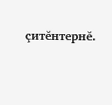çитĕнтернĕ.